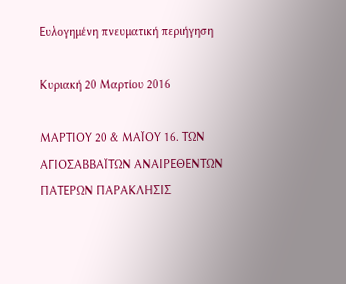Ευλογημένη πνευματική περιήγηση

Κυριακή 20 Μαρτίου 2016

ΜΑΡΤΙΟΥ 20 & ΜΑΪΟΥ 16. ΤΩΝ ΑΓΙΟΣΑΒΒΑΪΤΩΝ ΑΝΑΙΡΕΘΕΝΤΩΝ ΠΑΤΕΡΩΝ ΠΑΡΑΚΛΗΣΙΣ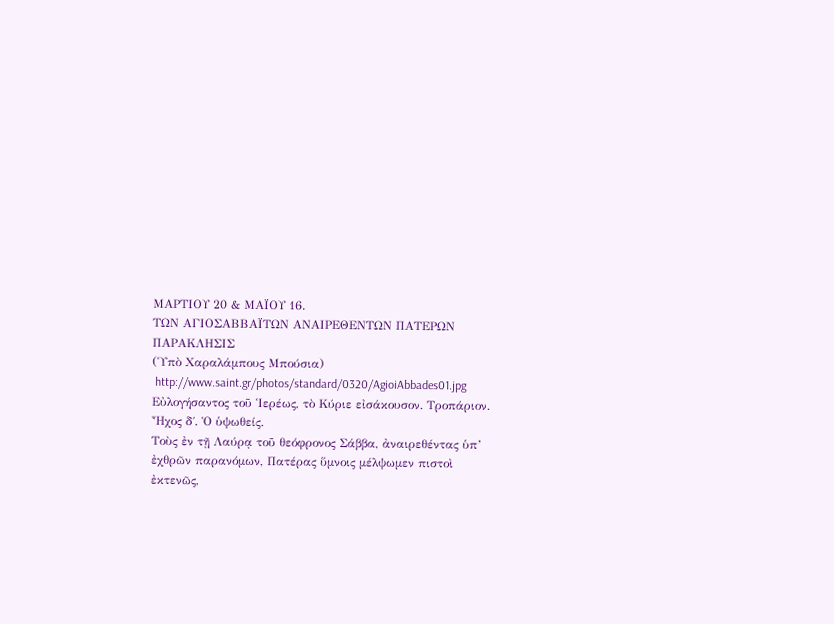ΜΑΡΤΙΟΥ 20 & ΜΑΪΟΥ 16.
ΤΩΝ ΑΓΙΟΣΑΒΒΑΪΤΩΝ ΑΝΑΙΡΕΘΕΝΤΩΝ ΠΑΤΕΡΩΝ
ΠΑΡΑΚΛΗΣΙΣ
(Ὑπὸ Χαραλάμπους Μπούσια)
 http://www.saint.gr/photos/standard/0320/AgioiAbbades01.jpg
Εὐλογήσαντος τοῦ Ἱερέως, τὸ Κύριε εἰσάκουσον. Τροπάριον. Ἦχος δ΄. Ὁ ὑψωθείς.
Τοὺς ἐν τῇ Λαύρᾳ τοῦ θεόφρονος Σάββα, ἀναιρεθέντας ὑπ’ ἐχθρῶν παρανόμων, Πατέρας ὕμνοις μέλψωμεν πιστοὶ ἐκτενῶς,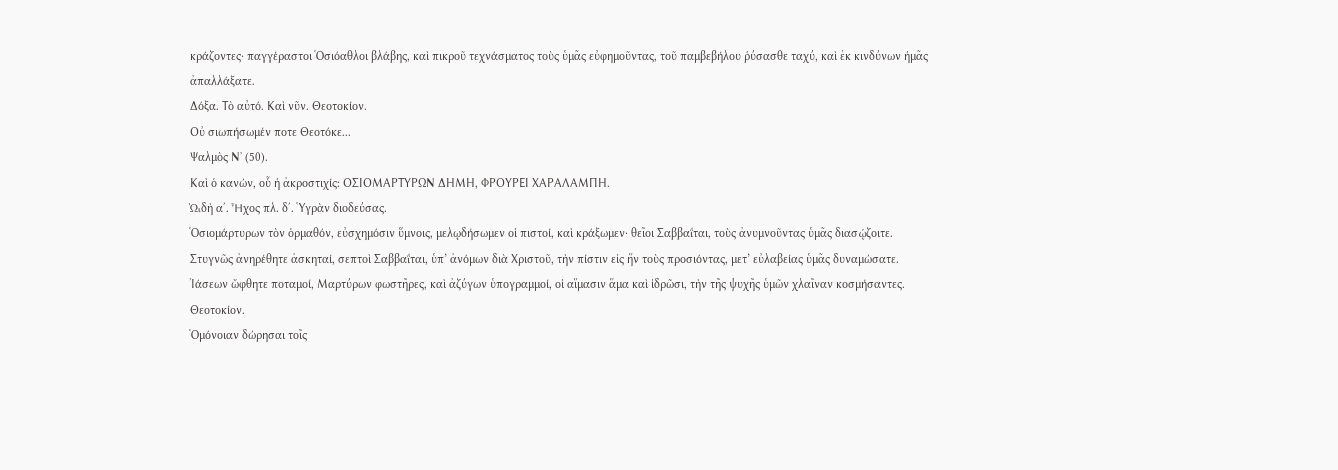κράζοντες· παγγέραστοι Ὁσιόαθλοι βλάβης, καὶ πικροῦ τεχνάσματος τοὺς ὑμᾶς εὐφημοῦντας, τοῦ παμβεβήλου ῥύσασθε ταχύ, καὶ ἐκ κινδύνων ἡμᾶς ἀπαλλάξατε.
Δόξα. Τὸ αὐτό. Καὶ νῦν. Θεοτοκίον.
Οὐ σιωπήσωμέν ποτε Θεοτόκε...
Ψαλμὸς Ν᾿ (50).
Καὶ ὁ κανών, οὗ ἡ ἀκροστιχίς: ΟΣΙΟΜΑΡΤΥΡΩΝ ΔΗΜΗ, ΦΡΟΥΡΕΙ ΧΑΡΑΛΑΜΠΗ.
ᾨδὴ α΄. Ἦχος πλ. δ΄. Ὑγρὰν διοδεύσας.
Ὁσιομάρτυρων τὸν ὁρμαθόν, εὐσχημόσιν ὕμνοις, μελῳδήσωμεν οἱ πιστοί, καὶ κράξωμεν· θεῖοι Σαββαΐται, τοὺς ἀνυμνοῦντας ὑμᾶς διασῴζοιτε.
Στυγνῶς ἀνηρέθητε ἀσκηταί, σεπτοὶ Σαββαΐται, ὑπ’ ἀνόμων διὰ Χριστοῦ, τὴν πίστιν εἰς ἥν τοὺς προσιόντας, μετ’ εὐλαβείας ὑμᾶς δυναμώσατε.
Ἰάσεων ὤφθητε ποταμοί, Μαρτύρων φωστῆρες, καὶ ἀζύγων ὑπογραμμοί, οἱ αἵμασιν ἅμα καὶ ἱδρῶσι, τὴν τῆς ψυχῆς ὑμῶν χλαῖναν κοσμήσαντες.
Θεοτοκίον.
Ὁμόνοιαν δώρησαι τοῖς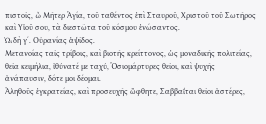πιστοῖς, ὦ Μῆτερ Ἁγία, τοῦ ταθέντος ἐπὶ Σταυροῦ, Χριστοῦ τοῦ Σωτῆρος καὶ Υἱοῦ σου, τὰ διεστῶτα τοῦ κόσμου ἑνώσαντος.
ᾨδὴ γ΄. Οὐρανίας ἁψῖδος.
Μετανοίας ταῖς τρίβοις, καὶ βιοτῆς κρείττονος, ὡς μοναδικῆς πολιτείας, θεῖα κειμήλια, ἰθύνατέ με ταχύ, Ὁσιομάρτυρες θεῖοι, καὶ ψυχῆς ἀνάπαυσιν, δότε μοι δέομαι.
Ἀληθοῦς ἐγκρατείας, καὶ προσευχῆς ὤφθητε, Σαββαΐται θεῖοι ἀστέρες,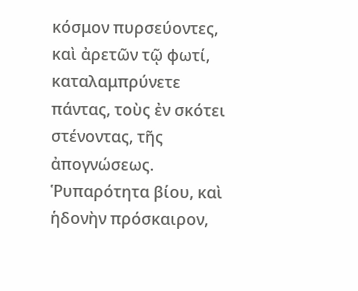κόσμον πυρσεύοντες, καὶ ἀρετῶν τῷ φωτί, καταλαμπρύνετε πάντας, τοὺς ἐν σκότει στένοντας, τῆς ἀπογνώσεως.
Ῥυπαρότητα βίου, καὶ ἡδονὴν πρόσκαιρον,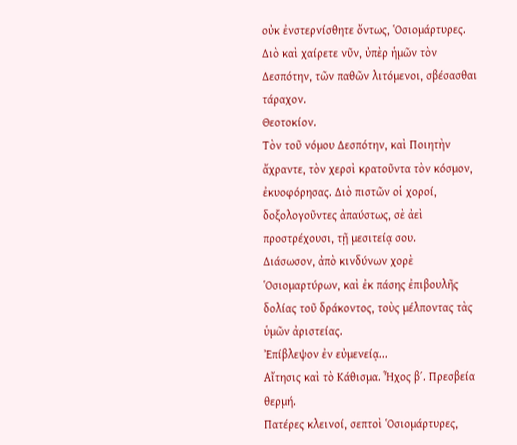οὐκ ἐνστερνίσθητε ὄντως, Ὁσιομάρτυρες. Διὸ καὶ χαίρετε νῦν, ὐπὲρ ἡμῶν τὸν Δεσπότην, τῶν παθῶν λιτόμενοι, σβέσασθαι τάραχον.
Θεοτοκίον.
Τὸν τοῦ νόμου Δεσπότην, καὶ Ποιητὴν ἄχραντε, τὸν χερσὶ κρατοῦντα τὸν κόσμον, ἐκυοφόρησας. Διὸ πιστῶν οἱ χοροί, δοξολογοῦντες ἀπαύστως, σὲ ἀεὶ προστρέχουσι, τῇ μεσιτείᾳ σου.
Διάσωσον, ἀπὸ κινδύνων χορὲ Ὁσιομαρτύρων, καὶ ἐκ πάσης ἐπιβουλῆς δολίας τοῦ δράκοντος, τοὺς μέλποντας τὰς ὑμῶν ἀριστείας.
Ἐπίβλεψον ἐν εὐμενείᾳ...
Αἴτησις καὶ τὸ Κάθισμα. Ἦχος β΄. Πρεσβεία θερμή.
Πατέρες κλεινοί, σεπτοὶ Ὁσιομάρτυρες,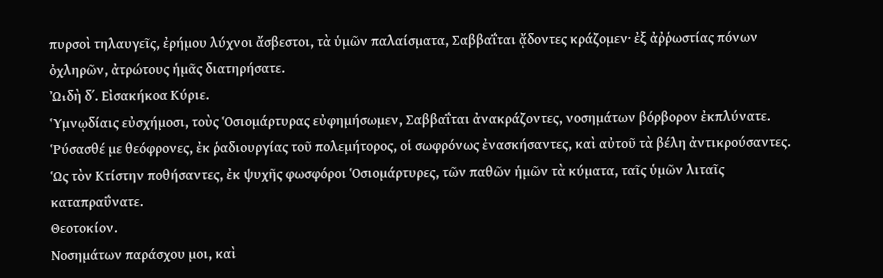πυρσοὶ τηλαυγεῖς, ἐρήμου λύχνοι ἄσβεστοι, τὰ ὑμῶν παλαίσματα, Σαββαΐται ᾄδοντες κράζομεν· ἐξ ἀῤῥωστίας πόνων ὀχληρῶν, ἀτρώτους ἡμᾶς διατηρήσατε.
ᾨδὴ δ΄. Εἰσακήκοα Κύριε.
Ὑμνῳδίαις εὐσχήμοσι, τοὺς Ὁσιομάρτυρας εὐφημήσωμεν, Σαββαΐται ἀνακράζοντες, νοσημάτων βόρβορον ἐκπλύνατε.
Ῥύσασθέ με θεόφρονες, ἐκ ῥαδιουργίας τοῦ πολεμήτορος, οἱ σωφρόνως ἐνασκήσαντες, καὶ αὐτοῦ τὰ βέλη ἀντικρούσαντες.
Ὡς τὸν Κτίστην ποθήσαντες, ἐκ ψυχῆς φωσφόροι Ὁσιομάρτυρες, τῶν παθῶν ἡμῶν τὰ κύματα, ταῖς ὑμῶν λιταῖς καταπραΰνατε.
Θεοτοκίον.
Νοσημάτων παράσχου μοι, καὶ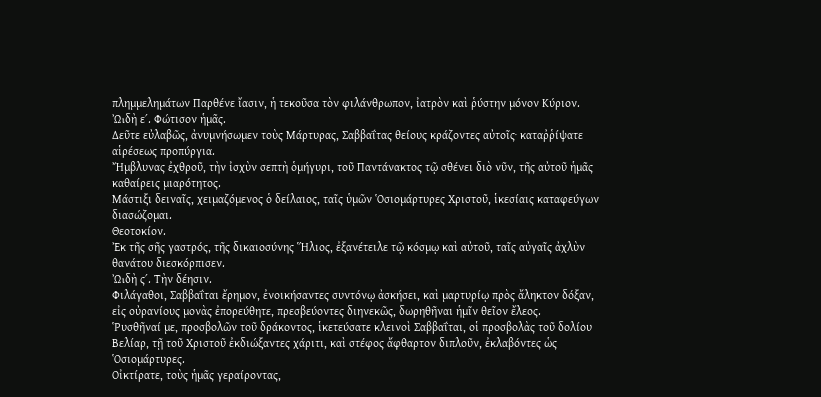πλημμελημάτων Παρθένε ἴασιν, ἡ τεκοῦσα τὸν φιλάνθρωπον, ἰατρὸν καὶ ῥύστην μόνον Κύριον.
ᾨδὴ ε΄. Φώτισον ἡμᾶς.
Δεῦτε εὐλαβῶς, ἀνυμνήσωμεν τοὺς Μάρτυρας, Σαββαΐτας θείους κράζοντες αὐτοῖς· καταῤῥίψατε αἱρέσεως προπύργια.
Ἤμβλυνας ἐχθροῦ, τὴν ἰσχὺν σεπτὴ ὁμήγυρι, τοῦ Παντάνακτος τῷ σθένει διὸ νῦν, τῆς αὐτοῦ ἡμᾶς καθαίρεις μιαρότητος.
Μάστιξι δειναῖς, χειμαζόμενος ὁ δείλαιος, ταῖς ὑμῶν Ὁσιομάρτυρες Χριστοῦ, ἱκεσίαις καταφεύγων διασώζομαι.
Θεοτοκίον.
Ἐκ τῆς σῆς γαστρός, τῆς δικαιοσύνης Ἥλιος, ἐξανέτειλε τῷ κόσμῳ καὶ αὐτοῦ, ταῖς αὐγαῖς ἀχλὺν θανάτου διεσκόρπισεν.
ᾨδὴ ς΄. Τὴν δέησιν.
Φιλάγαθοι, Σαββαΐται ἔρημον, ἐνοικήσαντες συντόνῳ ἀσκήσει, καὶ μαρτυρίῳ πρὸς ἄληκτον δόξαν, εἰς οὐρανίους μονὰς ἐπορεύθητε, πρεσβεύοντες διηνεκῶς, δωρηθῆναι ἡμῖν θεῖον ἔλεος.
Ῥυσθῆναί με, προσβολῶν τοῦ δράκοντος, ἱκετεύσατε κλεινοὶ Σαββαΐται, οἱ προσβολὰς τοῦ δολίου Βελίαρ, τῇ τοῦ Χριστοῦ ἐκδιώξαντες χάριτι, καὶ στέφος ἄφθαρτον διπλοῦν, ἐκλαβόντες ὡς Ὁσιομάρτυρες.
Οἰκτίρατε, τοὺς ἡμᾶς γεραίροντας,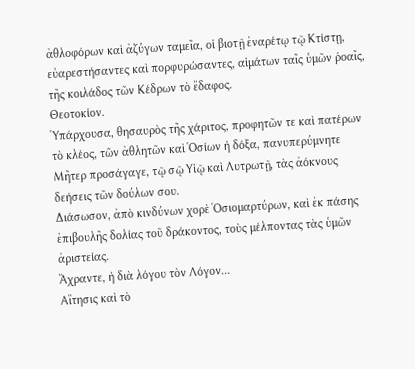ἀθλοφόρων καὶ ἀζύγων ταμεῖα, οἱ βιοτῇ ἐναρέτῳ τῷ Κτίστῃ, εὐαρεστήσαντες καὶ πορφυρώσαντες, αἱμάτων ταῖς ὑμῶν ῥοαῖς, τῆς κοιλάδος τῶν Κέδρων τὸ ἔδαφος.
Θεοτοκίον.
Ὑπάρχουσα, θησαυρὸς τῆς χάριτος, προφητῶν τε καὶ πατέρων τὸ κλέος, τῶν ἀθλητῶν καὶ Ὁσίων ἡ δόξα, πανυπερύμνητε Μῆτερ προσάγαγε, τῷ σῷ Υἱῷ καὶ Λυτρωτῇ, τὰς ἀόκνους δεήσεις τῶν δούλων σου.
Διάσωσον, ἀπὸ κινδύνων χορὲ Ὁσιομαρτύρων, καὶ ἐκ πάσης ἐπιβουλῆς δολίας τοῦ δράκοντος, τοὺς μέλποντας τὰς ὑμῶν ἀριστείας.
Ἄχραντε, ἡ διὰ λόγου τὸν Λόγον...
Αἴτησις καὶ τὸ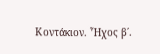Κοντάκιον. Ἦχος β΄.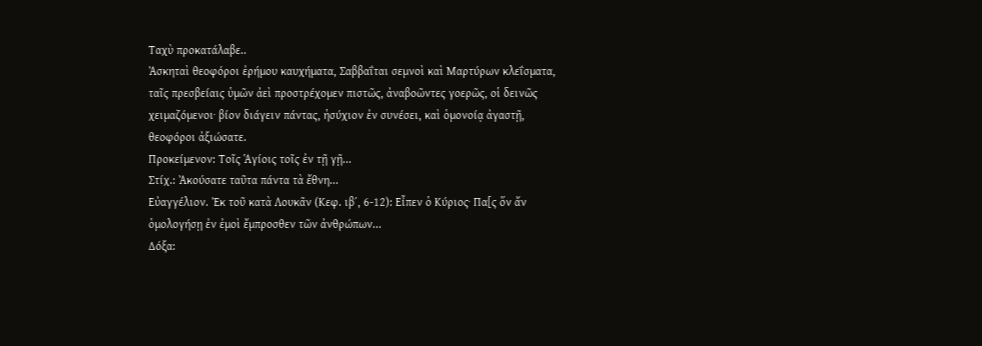Ταχὺ προκατάλαβε..
Ἀσκηταὶ θεοφόροι ἐρήμου καυχήματα, Σαββαΐται σεμνοὶ καὶ Μαρτύρων κλεΐσματα, ταῖς πρεσβείαις ὑμῶν ἀεὶ προστρέχομεν πιστῶς, ἀναβοῶντες γοερῶς, οἱ δεινῶς χειμαζόμενοι· βίον διάγειν πάντας, ἡσύχιον ἐν συνέσει, καὶ ὁμονοίᾳ ἀγαστῇ, θεοφόροι ἀξιώσατε.
Προκείμενον: Τοῖς Ἁγίοις τοῖς ἐν τῇ γῇ...
Στίχ.: Ἀκούσατε ταῦτα πάντα τὰ ἔθνη...
Εὐαγγέλιον. Ἐκ τοῦ κατὰ Λουκᾶν (Κεφ. ιβ΄, 6-12): Εἶπεν ὁ Κύριος· Πα[ς ὅν ἄν ὁμολογήσῃ ἐν ἐμοὶ ἔμπροσθεν τῶν ἀνθρώπων...
Δόξα: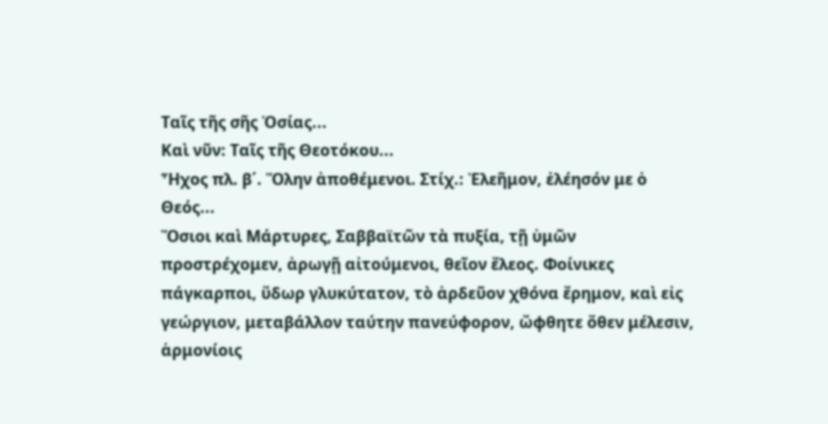Ταῖς τῆς σῆς Ὁσίας...
Καὶ νῦν: Ταῖς τῆς Θεοτόκου...
Ἦχος πλ. β΄. Ὅλην ἀποθέμενοι. Στίχ.: Ἐλεῆμον, ἐλέησόν με ὁ Θεός...
Ὅσιοι καὶ Μάρτυρες, Σαββαϊτῶν τὰ πυξία, τῇ ὑμῶν προστρέχομεν, ἀρωγῇ αἰτούμενοι, θεῖον ἔλεος. Φοίνικες πάγκαρποι, ὕδωρ γλυκύτατον, τὸ ἀρδεῦον χθόνα ἔρημον, καὶ εἰς γεώργιον, μεταβάλλον ταύτην πανεύφορον, ὤφθητε ὅθεν μέλεσιν, ἁρμονίοις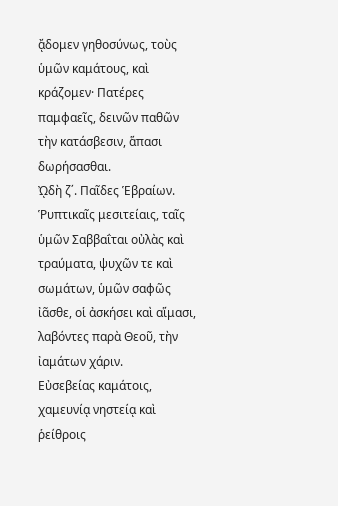ᾄδομεν γηθοσύνως, τοὺς ὑμῶν καμάτους, καὶ κράζομεν· Πατέρες παμφαεῖς, δεινῶν παθῶν τὴν κατάσβεσιν, ἅπασι δωρήσασθαι.
ᾨδὴ ζ΄. Παῖδες Ἑβραίων.
Ῥυπτικαῖς μεσιτείαις, ταῖς ὑμῶν Σαββαΐται οὐλὰς καὶ τραύματα, ψυχῶν τε καὶ σωμάτων, ὑμῶν σαφῶς ἰᾶσθε, οἱ ἀσκήσει καὶ αἵμασι, λαβόντες παρὰ Θεοῦ, τὴν ἰαμάτων χάριν.
Εὐσεβείας καμάτοις, χαμευνίᾳ νηστείᾳ καὶ ῥείθροις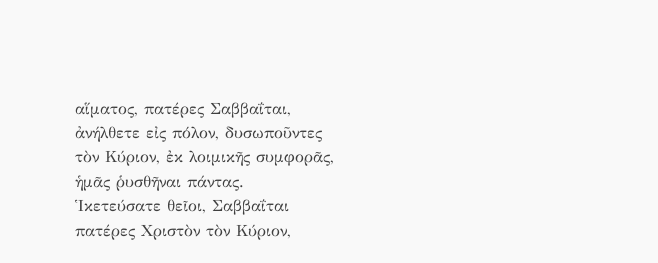αἵματος, πατέρες Σαββαΐται, ἀνήλθετε εἰς πόλον, δυσωποῦντες τὸν Κύριον, ἐκ λοιμικῆς συμφορᾶς, ἡμᾶς ῥυσθῆναι πάντας.
Ἱκετεύσατε θεῖοι, Σαββαΐται πατέρες Χριστὸν τὸν Κύριον,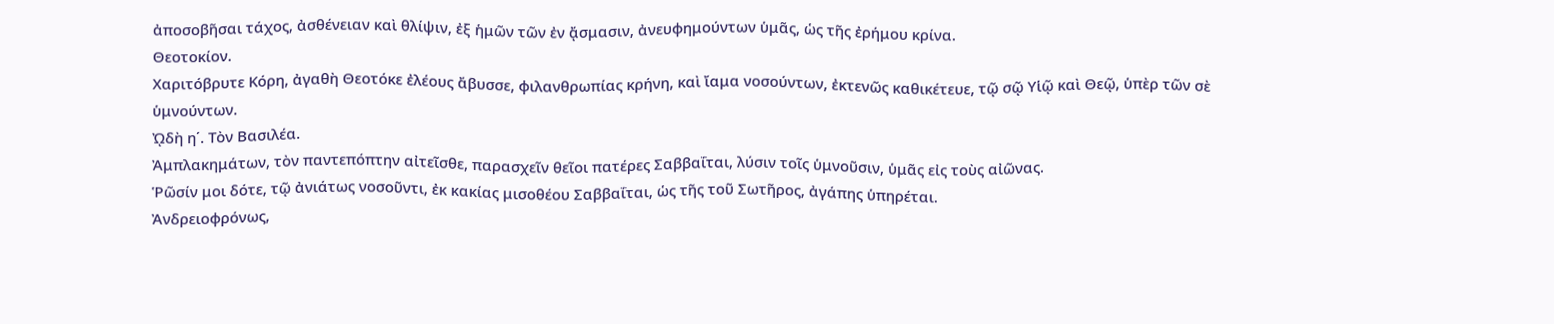ἀποσοβῆσαι τάχος, ἀσθένειαν καὶ θλίψιν, ἐξ ἡμῶν τῶν ἐν ᾄσμασιν, ἀνευφημούντων ὑμᾶς, ὡς τῆς ἐρήμου κρίνα.
Θεοτοκίον.
Χαριτόβρυτε Κόρη, ἀγαθὴ Θεοτόκε ἐλέους ἄβυσσε, φιλανθρωπίας κρήνη, καὶ ἴαμα νοσούντων, ἐκτενῶς καθικέτευε, τῷ σῷ Υἱῷ καὶ Θεῷ, ὑπὲρ τῶν σὲ ὑμνούντων.
ᾨδὴ η΄. Τὸν Βασιλέα.
Ἀμπλακημάτων, τὸν παντεπόπτην αἰτεῖσθε, παρασχεῖν θεῖοι πατέρες Σαββαΐται, λύσιν τοῖς ὑμνοῦσιν, ὑμᾶς εἰς τοὺς αἰῶνας.
Ῥῶσίν μοι δότε, τῷ ἀνιάτως νοσοῦντι, ἐκ κακίας μισοθέου Σαββαΐται, ὡς τῆς τοῦ Σωτῆρος, ἀγάπης ὑπηρέται.
Ἀνδρειοφρόνως,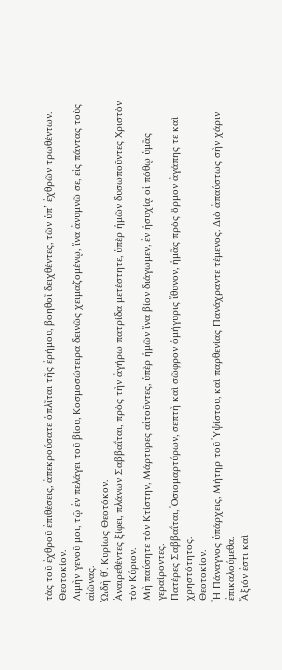τὰς τοῦ ἐχθροῦ ἐπιθέσεις, ἀπεκρούσατε ὁπλῖται τῆς ἐρήμου, βοηθοῖ δειχθέντες, τῶν ὑπ’ ἐχθρῶν τρωθέντων.
Θεοτοκίον.
Λιμὴν γενοῦ μοι, τῷ ἐν πελάγει τοῦ βίου, Κοσμοσώτειρα δεινῶς χειμαζομένῳ, ἵνα ἀνυμνῶ σε, εἰς πάντας τοὺς αἰῶνας.
ᾨδὴ θ΄. Κυρίως Θεοτόκον.
Ἀναιρεθέντες ξίφει, πλάνων Σαββαΐται, πρὸς τὴν ἀγήρω πατρίδα μετέστητε, ὑπὲρ ἡμῶν δυσωποῦντες Χριστὸν τὸν Κύριον.
Μὴ παύσητε τὸν Κτίστην, Μάρτυρες αἰτοῦντες, ὑπὲρ ἡμῶν ἵνα βίον διάγωμεν, ἐν ἡσυχίᾳ οἱ πόθῳ ὑμᾶς γεραίροντες.
Πατέρες Σαββαΐται, Ὁσιομαρτύρων, σεπτὴ καὶ σῶφρον ὁμήγυρις ἴθυνον, ἡμᾶς πρὸς ὅρμον ἀγάπης τε καὶ χρηστότητος.
Θεοτοκίον.
Ἡ Πάναγνος ὑπάρχεις, Μήτηρ τοῦ Ὑψίστου, καὶ παρθενίας Πανάχραντε τέμενος. Διὸ ἀπαύστως σὴν χάριν ἐπικαλούμεθα.
Ἄξιόν ἐστι καὶ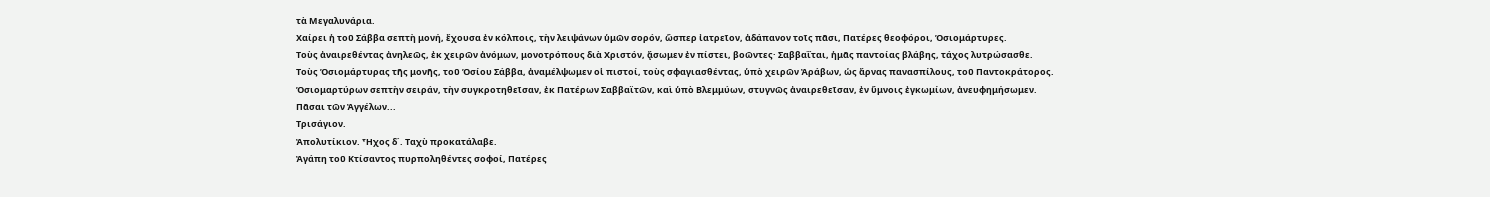τὰ Μεγαλυνάρια.
Χαίρει ἡ τοῦ Σάββα σεπτὴ μονή, ἔχουσα ἐν κόλποις, τὴν λειψάνων ὑμῶν σορόν, ὥσπερ ἰατρεῖον, ἀδάπανον τοῖς πᾶσι, Πατέρες θεοφόροι, Ὁσιομάρτυρες.
Τοὺς ἀναιρεθέντας ἀνηλεῶς, ἐκ χειρῶν ἀνόμων, μονοτρόπους διὰ Χριστόν, ᾄσωμεν ἐν πίστει, βοῶντες· Σαββαΐται, ἡμᾶς παντοίας βλάβης, τάχος λυτρώσασθε.
Τοὺς Ὁσιομάρτυρας τῆς μονῆς, τοῦ Ὁσίου Σάββα, ἀναμέλψωμεν οἱ πιστοί, τοὺς σφαγιασθέντας, ὑπὸ χειρῶν Ἀράβων, ὡς ἄρνας πανασπίλους, τοῦ Παντοκράτορος.
Ὁσιομαρτύρων σεπτὴν σειράν, τὴν συγκροτηθεῖσαν, ἐκ Πατέρων Σαββαϊτῶν, καὶ ὑπὸ Βλεμμύων, στυγνῶς ἀναιρεθεῖσαν, ἐν ὕμνοις ἐγκωμίων, ἀνευφημήσωμεν.
Πᾶσαι τῶν Ἀγγέλων...
Τρισάγιον.
Ἀπολυτίκιον. Ἦχος δ΄. Ταχὺ προκατάλαβε.
Ἀγάπη τοῦ Κτίσαντος πυρποληθέντες σοφοί, Πατέρες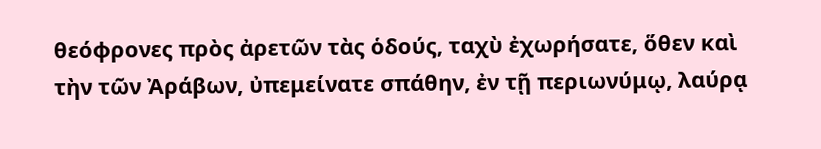θεόφρονες πρὸς ἀρετῶν τὰς ὁδούς, ταχὺ ἐχωρήσατε, ὅθεν καὶ τὴν τῶν Ἀράβων, ὐπεμείνατε σπάθην, ἐν τῇ περιωνύμῳ, λαύρᾳ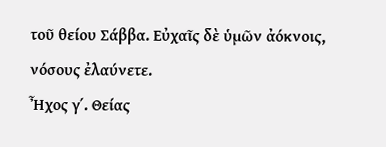τοῦ θείου Σάββα. Εὐχαῖς δὲ ὑμῶν ἀόκνοις, νόσους ἐλαύνετε.
Ἦχος γ΄. Θείας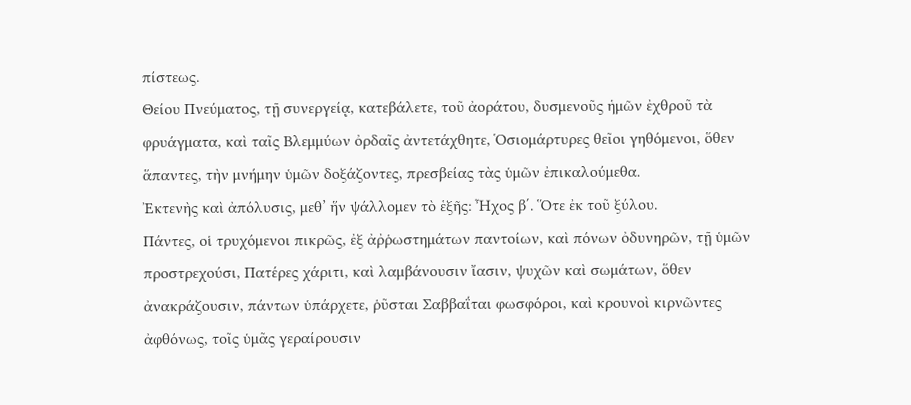πίστεως.
Θείου Πνεύματος, τῇ συνεργείᾳ, κατεβάλετε, τοῦ ἀοράτου, δυσμενοῦς ἡμῶν ἐχθροῦ τὰ φρυάγματα, καὶ ταῖς Βλεμμύων ὀρδαῖς ἀντετάχθητε, Ὁσιομάρτυρες θεῖοι γηθόμενοι, ὅθεν ἅπαντες, τὴν μνήμην ὑμῶν δοξάζοντες, πρεσβείας τὰς ὑμῶν ἐπικαλούμεθα.
Ἐκτενὴς καὶ ἀπόλυσις, μεθ’ ἥν ψάλλομεν τὸ ἑξῆς: Ἦχος β΄. Ὅτε ἐκ τοῦ ξύλου.
Πάντες, οἱ τρυχόμενοι πικρῶς, ἐξ ἀῤῥωστημάτων παντοίων, καὶ πόνων ὀδυνηρῶν, τῇ ὑμῶν προστρεχούσι, Πατέρες χάριτι, καὶ λαμβάνουσιν ἴασιν, ψυχῶν καὶ σωμάτων, ὅθεν ἀνακράζουσιν, πάντων ὑπάρχετε, ῥῦσται Σαββαΐται φωσφόροι, καὶ κρουνοὶ κιρνῶντες ἀφθόνως, τοῖς ὑμᾶς γεραίρουσιν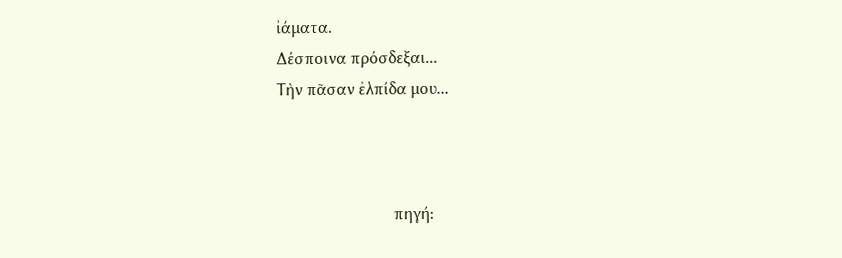ἰάματα.
Δέσποινα πρόσδεξαι...
Τὴν πᾶσαν ἐλπίδα μου...



                             πηγή: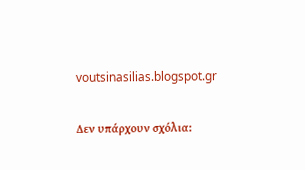voutsinasilias.blogspot.gr

Δεν υπάρχουν σχόλια: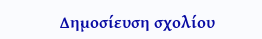Δημοσίευση σχολίου